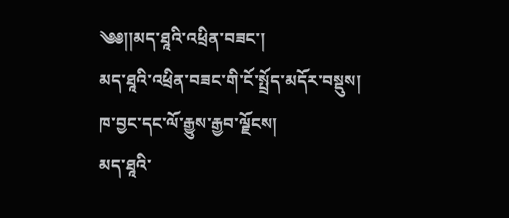༄༅།།མད་ཐཱའི་འཕྲིན་བཟང་།
མད་ཐཱའི་འཕྲིན་བཟང་གི་ངོ་སྤྲོད་མདོར་བསྡུས།
ཁ་བྱང་དང་ལོ་རྒྱུས་རྒྱབ་ལྗོངས།
མད་ཐཱའི་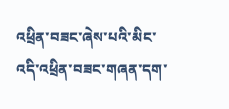འཕྲིན་བཟང་ཞེས་པའི་མིང་འདི་འཕྲིན་བཟང་གཞན་དག་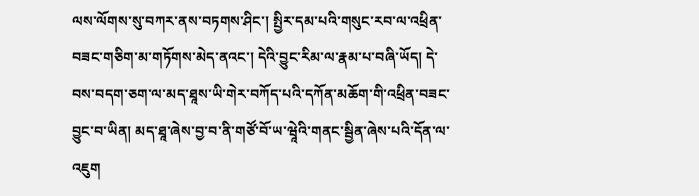ལས་ལོགས་སུ་བཀར་ནས་བཏགས་ཤིང་། སྤྱིར་དམ་པའི་གསུང་རབ་ལ་འཕྲིན་བཟང་གཅིག་མ་གཏོགས་མེད་ནའང་། དེའི་བྱུང་རིམ་ལ་རྣམ་པ་བཞི་ཡོད། དེ་བས་བདག་ཅག་ལ་མད་ཐཱས་ཡི་གེར་བཀོད་པའི་དཀོན་མཆོག་གི་འཕྲིན་བཟང་བྱུང་བ་ཡིན། མད་ཐཱ་ཞེས་བྱ་བ་ནི་གཙོ་བོ་ཡ་ཝཱེའི་གནང་སྦྱིན་ཞེས་པའི་དོན་ལ་འཇུག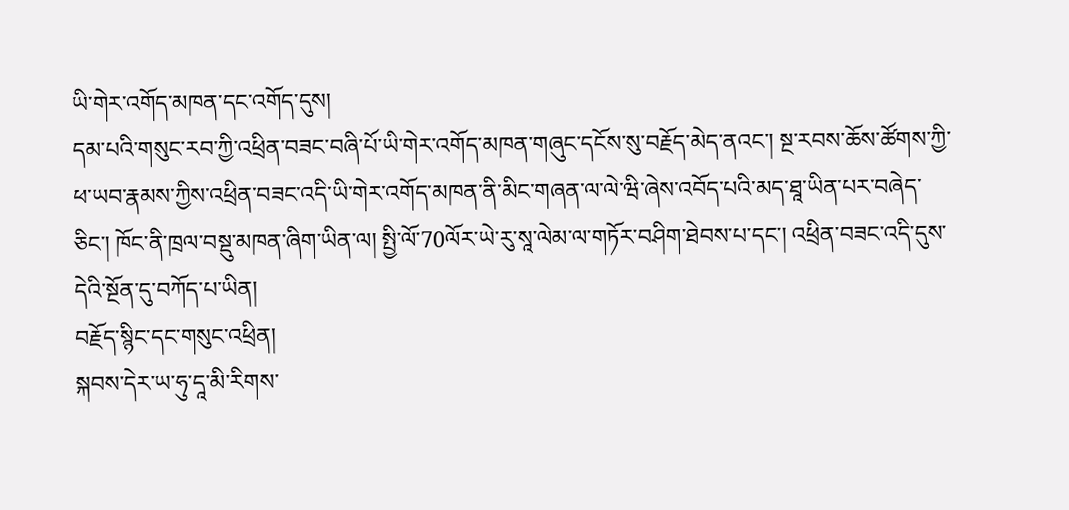ཡི་གེར་འགོད་མཁན་དང་འགོད་དུས།
དམ་པའི་གསུང་རབ་ཀྱི་འཕྲིན་བཟང་བཞི་པོ་ཡི་གེར་འགོད་མཁན་གཞུང་དངོས་སུ་བརྗོད་མེད་ནའང་། སྔ་རབས་ཆོས་ཚོགས་ཀྱི་ཕ་ཡབ་རྣམས་ཀྱིས་འཕྲིན་བཟང་འདི་ཡི་གེར་འགོད་མཁན་ནི་མིང་གཞན་ལ་ལེ་ཝི་ཞེས་འབོད་པའི་མད་ཐཱ་ཡིན་པར་བཞེད་ཅིང་། ཁོང་ནི་ཁྲལ་བསྡུ་མཁན་ཞིག་ཡིན་ལ། སྤྱི་ལོ་70ལོར་ཡེ་རུ་སཱ་ལེམ་ལ་གཏོར་བཤིག་ཐེབས་པ་དང་། འཕྲིན་བཟང་འདི་དུས་དེའི་སྔོན་དུ་བཀོད་པ་ཡིན།
བརྗོད་སྙིང་དང་གསུང་འཕྲིན།
སྐབས་དེར་ཡ་ཧུ་དཱ་མི་རིགས་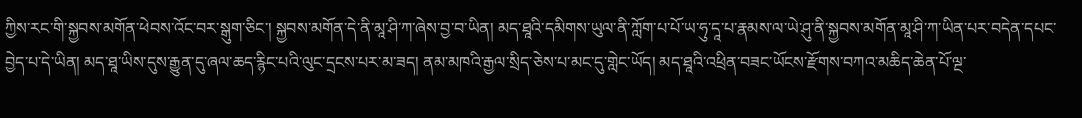ཀྱིས་རང་གི་སྐྱབས་མགོན་ཕེབས་འོང་བར་སྒུག་ཅིང་། སྐྱབས་མགོན་དེ་ནི་མཱ་ཤི་ཀ་ཞེས་བྱ་བ་ཡིན། མད་ཐཱའི་དམིགས་ཡུལ་ནི་ཀློག་པ་པོ་ཡ་ཧུ་དཱ་པ་རྣམས་ལ་ཡེ་ཤུ་ནི་སྐྱབས་མགོན་མཱ་ཤི་ཀ་ཡིན་པར་བདེན་དཔང་བྱེད་པ་དེ་ཡིན། མད་ཐཱ་ཡིས་དུས་རྒྱུན་དུ་ཞལ་ཆད་རྙིང་པའི་ལུང་དྲངས་པར་མ་ཟད། ནམ་མཁའི་རྒྱལ་སྲིད་ཅེས་པ་མང་དུ་གླེང་ཡོད། མད་ཐཱའི་འཕྲིན་བཟང་ཡོངས་རྫོགས་བཀའ་མཆིད་ཆེན་པོ་ལྔ་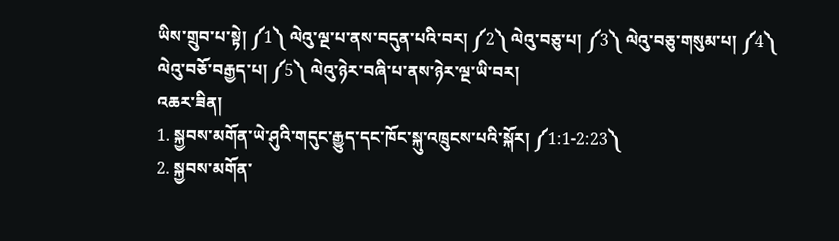ཡིས་གྲུབ་པ་སྟེ། ༼1༽ ལེའུ་ལྔ་པ་ནས་བདུན་པའི་བར། ༼2༽ ལེའུ་བཅུ་པ། ༼3༽ ལེའུ་བཅུ་གསུམ་པ། ༼4༽ ལེའུ་བཅོ་བརྒྱད་པ། ༼5༽ ལེའུ་ཉེར་བཞི་པ་ནས་ཉེར་ལྔ་ཡི་བར།
འཆར་ཟིན།
1. སྐྱབས་མགོན་ཡེ་ཤུའི་གདུང་རྒྱུད་དང་ཁོང་སྐུ་འཁྲུངས་པའི་སྐོར། ༼1:1-2:23༽
2. སྐྱབས་མགོན་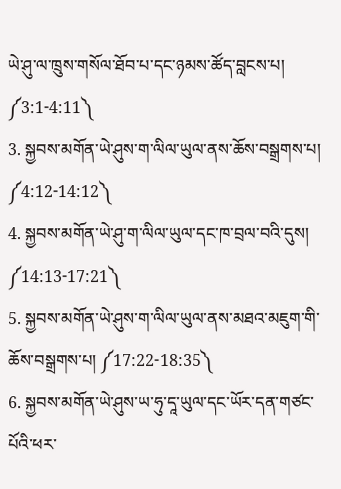ཡེ་ཤུ་ལ་ཁྲུས་གསོལ་ཐོབ་པ་དང་ཉམས་ཚོད་བླངས་པ། ༼3:1-4:11༽
3. སྐྱབས་མགོན་ཡེ་ཤུས་ག་ལིལ་ཡུལ་ནས་ཆོས་བསྒྲགས་པ། ༼4:12-14:12༽
4. སྐྱབས་མགོན་ཡེ་ཤུ་ག་ལིལ་ཡུལ་དང་ཁ་བྲལ་བའི་དུས། ༼14:13-17:21༽
5. སྐྱབས་མགོན་ཡེ་ཤུས་ག་ལིལ་ཡུལ་ནས་མཐའ་མཇུག་གི་ཆོས་བསྒྲགས་པ། ༼17:22-18:35༽
6. སྐྱབས་མགོན་ཡེ་ཤུས་ཡ་ཧུ་དཱ་ཡུལ་དང་ཡོར་དན་གཙང་པོའི་ཕར་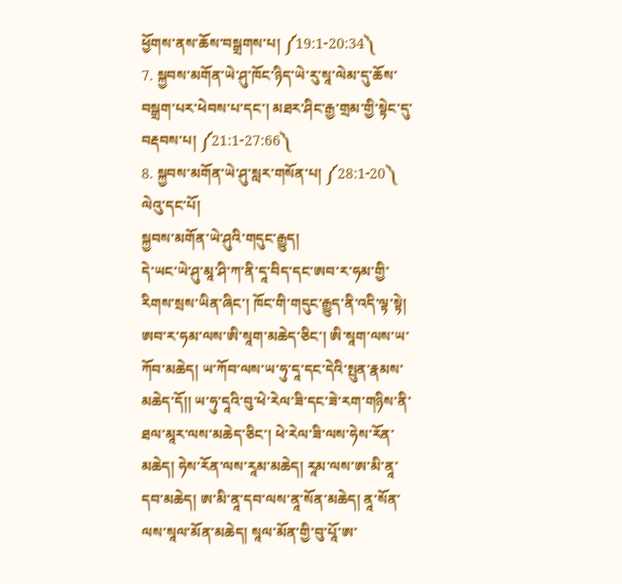ཕྱོགས་ནས་ཆོས་བསྒྲགས་པ། ༼19:1-20:34༽
7. སྐྱབས་མགོན་ཡེ་ཤུ་ཁོང་ཉིད་ཡེ་རུ་སཱ་ལེམ་དུ་ཆོས་བསྒྲག་པར་ཕེབས་པ་དང་། མཐར་ཤིང་རྒྱ་གྲམ་གྱི་སྟེང་དུ་བརྡབས་པ། ༼21:1-27:66༽
8. སྐྱབས་མགོན་ཡེ་ཤུ་སླར་གསོན་པ། ༼28:1-20༽
ལེའུ་དང་པོ།
སྐྱབས་མགོན་ཡེ་ཤུའི་གདུང་རྒྱུད།
དེ་ཡང་ཡེ་ཤུ་མཱ་ཤི་ཀ་ནི་དཱ་བིད་དང་ཨབ་ར་ཧམ་གྱི་རིགས་སྲས་ཡིན་ཞིང་། ཁོང་གི་གདུང་རྒྱུད་ནི་འདི་ལྟ་སྟེ། ཨབ་ར་ཧམ་ལས་ཨི་སཱག་མཆེད་ཅིང་། ཨི་སཱག་ལས་ཡ་ཀོབ་མཆེད། ཡ་ཀོབ་ལས་ཡ་ཧུ་དཱ་དང་དེའི་སྤུན་རྣམས་མཆེད་དོ།། ཡ་ཧུ་དཱའི་བུ་ཕེ་རེལ་ཟི་དང་ཟེ་རག་གཉིས་ནི་ཐལ་མཱར་ལས་མཆེད་ཅིང་། ཕེ་རེལ་ཟི་ལས་ཧེས་རོན་མཆེད། ཧེས་རོན་ལས་རཱམ་མཆེད། རཱམ་ལས་ཨ་མི་ནཱ་དབ་མཆེད། ཨ་མི་ནཱ་དབ་ལས་ནཱ་སོན་མཆེད། ནཱ་སོན་ལས་སཱལ་མོན་མཆེད། སཱལ་མོན་གྱི་བུ་པཱོ་ཨ་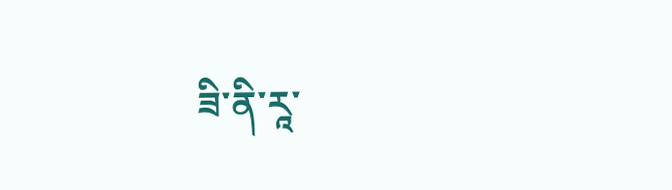ཟི་ནི་རཱ་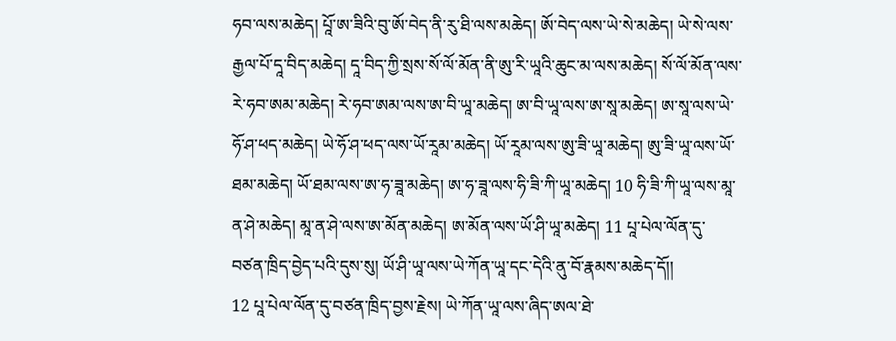ཧབ་ལས་མཆེད། པཱོ་ཨ་ཟིའི་བུ་ཨོ་བེད་ནི་རུ་ཐི་ལས་མཆེད། ཨོ་བེད་ལས་ཡེ་སེ་མཆེད། ཡེ་སེ་ལས་རྒྱལ་པོ་དཱ་བིད་མཆེད། དཱ་བིད་ཀྱི་སྲས་སོ་ལོ་མོན་ནི་ཨུ་རི་ཡཱའི་ཆུང་མ་ལས་མཆེད། སོ་ལོ་མོན་ལས་རེ་ཧབ་ཨམ་མཆེད། རེ་ཧབ་ཨམ་ལས་ཨ་བི་ཡཱ་མཆེད། ཨ་བི་ཡཱ་ལས་ཨ་སཱ་མཆེད། ཨ་སཱ་ལས་ཡེ་ཧོ་ཤ་ཕད་མཆེད། ཡེ་ཧོ་ཤ་ཕད་ལས་ཡོ་རཱམ་མཆེད། ཡོ་རཱམ་ལས་ཨུ་ཟི་ཡཱ་མཆེད། ཨུ་ཟི་ཡཱ་ལས་ཡོ་ཐམ་མཆེད། ཡོ་ཐམ་ལས་ཨ་ཧ་ཟཱ་མཆེད། ཨ་ཧ་ཟཱ་ལས་ཧི་ཟི་ཀི་ཡཱ་མཆེད། 10 ཧི་ཟི་ཀི་ཡཱ་ལས་མཱ་ན་ཤེ་མཆེད། མཱ་ན་ཤེ་ལས་ཨ་མོན་མཆེད། ཨ་མོན་ལས་ཡོ་ཤི་ཡཱ་མཆེད། 11 པཱ་པེལ་ལོན་དུ་བཙན་ཁྲིད་བྱེད་པའི་དུས་སུ། ཡོ་ཤི་ཡཱ་ལས་ཡེ་ཀོན་ཡཱ་དང་དེའི་ནུ་བོ་རྣམས་མཆེད་དོ།།
12 པཱ་པེལ་ལོན་དུ་བཙན་ཁྲིད་བྱས་རྗེས། ཡེ་ཀོན་ཡཱ་ལས་ཞིད་ཨལ་ཐེ་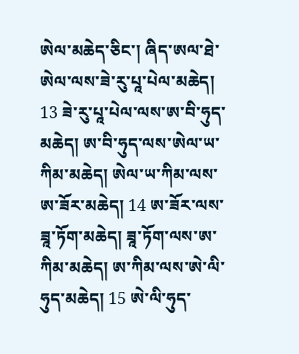ཨེལ་མཆེད་ཅིང་། ཞིད་ཨལ་ཐེ་ཨེལ་ལས་ཟེ་རུ་པཱ་པེལ་མཆེད། 13 ཟེ་རུ་པཱ་པེལ་ལས་ཨ་བི་ཧུད་མཆེད། ཨ་བི་ཧུད་ལས་ཨེལ་ཡ་ཀིམ་མཆེད། ཨེལ་ཡ་ཀིམ་ལས་ཨ་ཟོར་མཆེད། 14 ཨ་ཟོར་ལས་ཟཱ་ཏོག་མཆེད། ཟཱ་ཏོག་ལས་ཨ་ཀིམ་མཆེད། ཨ་ཀིམ་ལས་ཨེ་ལི་ཧུད་མཆེད། 15 ཨེ་ལི་ཧུད་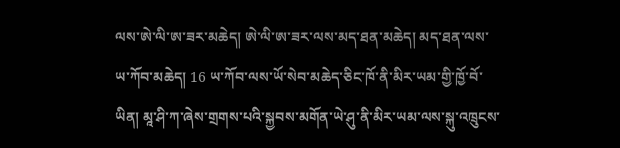ལས་ཨེ་ལི་ཨ་ཟར་མཆེད། ཨེ་ལི་ཨ་ཟར་ལས་མད་ཐན་མཆེད། མད་ཐན་ལས་ཡ་ཀོབ་མཆེད། 16 ཡ་ཀོབ་ལས་ཡོ་སེབ་མཆེད་ཅིང་ཁོ་ནི་མིར་ཡམ་གྱི་ཁྱོ་བོ་ཡིན། མཱ་ཤི་ཀ་ཞེས་གྲགས་པའི་སྐྱབས་མགོན་ཡེ་ཤུ་ནི་མིར་ཡམ་ལས་སྐུ་འཁྲུངས་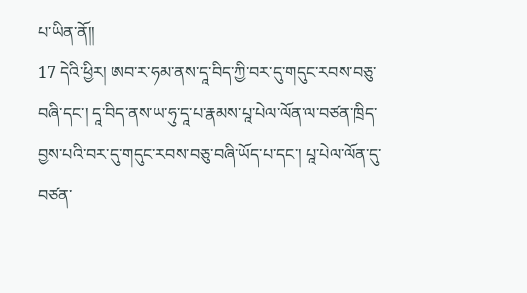པ་ཡིན་ནོ།།
17 དེའི་ཕྱིར། ཨབ་ར་ཧམ་ནས་དཱ་བིད་ཀྱི་བར་དུ་གདུང་རབས་བཅུ་བཞི་དང་། དཱ་བིད་ནས་ཡ་ཧུ་དཱ་པ་རྣམས་པཱ་པེལ་ལོན་ལ་བཙན་ཁྲིད་བྱས་པའི་བར་དུ་གདུང་རབས་བཅུ་བཞི་ཡོད་པ་དང་། པཱ་པེལ་ལོན་དུ་བཙན་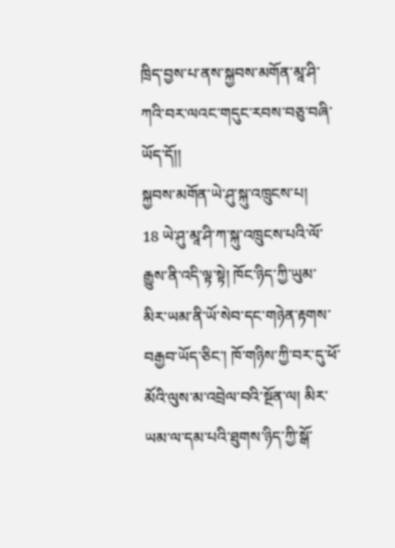ཁྲིད་བྱས་པ་ནས་སྐྱབས་མགོན་མཱ་ཤི་ཀའི་བར་ལའང་གདུང་རབས་བཅུ་བཞི་ཡོད་དོ།།
སྐྱབས་མགོན་ཡེ་ཤུ་སྐུ་འཁྲུངས་པ།
18 ཡེ་ཤུ་མཱ་ཤི་ཀ་སྐུ་འཁྲུངས་པའི་ལོ་རྒྱུས་ནི་འདི་ལྟ་སྟེ། ཁོང་ཉིད་ཀྱི་ཡུམ་མིར་ཡམ་ནི་ཡོ་སེབ་དང་གཉེན་རྟགས་བརྒྱབ་ཡོད་ཅིང་། ཁོ་གཉིས་ཀྱི་བར་དུ་ཕོ་མོའི་ལུས་མ་འབྲེལ་བའི་སྔོན་ལ། མིར་ཡམ་ལ་དམ་པའི་ཐུགས་ཉིད་ཀྱི་སྒོ་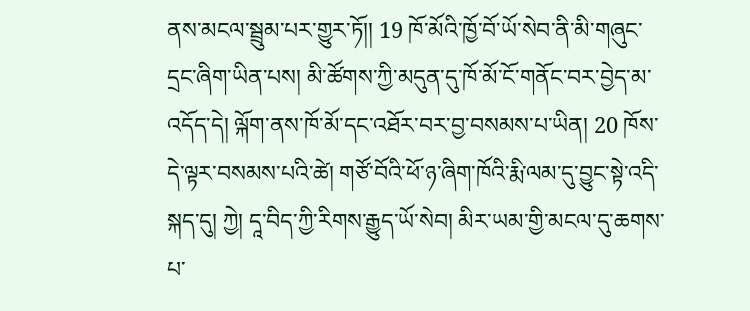ནས་མངལ་སྦྲུམ་པར་གྱུར་ཏོ།། 19 ཁོ་མོའི་ཁྱོ་བོ་ཡོ་སེབ་ནི་མི་གཞུང་དྲང་ཞིག་ཡིན་པས། མི་ཚོགས་ཀྱི་མདུན་དུ་ཁོ་མོ་ངོ་གནོང་བར་བྱེད་མ་འདོད་དེ། ལྐོག་ནས་ཁོ་མོ་དང་འཐོར་བར་བྱ་བསམས་པ་ཡིན། 20 ཁོས་དེ་ལྟར་བསམས་པའི་ཚེ། གཙོ་བོའི་ཕོ་ཉ་ཞིག་ཁོའི་རྨི་ལམ་དུ་བྱུང་སྟེ་འདི་སྐད་དུ། ཀྱེ། དཱ་བིད་ཀྱི་རིགས་རྒྱུད་ཡོ་སེབ། མིར་ཡམ་གྱི་མངལ་དུ་ཆགས་པ་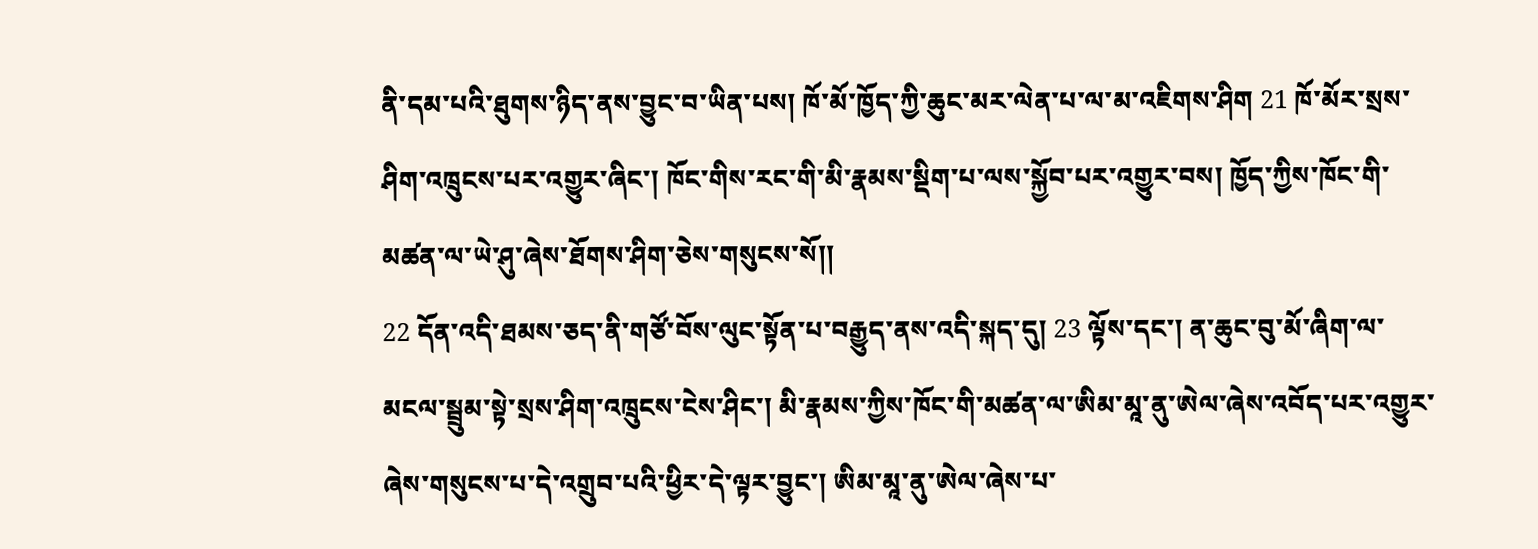ནི་དམ་པའི་ཐུགས་ཉིད་ནས་བྱུང་བ་ཡིན་པས། ཁོ་མོ་ཁྱོད་ཀྱི་ཆུང་མར་ལེན་པ་ལ་མ་འཇིགས་ཤིག 21 ཁོ་མོར་སྲས་ཤིག་འཁྲུངས་པར་འགྱུར་ཞིང་། ཁོང་གིས་རང་གི་མི་རྣམས་སྡིག་པ་ལས་སྐྱོབ་པར་འགྱུར་བས། ཁྱོད་ཀྱིས་ཁོང་གི་མཚན་ལ་ཡེ་ཤུ་ཞེས་ཐོགས་ཤིག་ཅེས་གསུངས་སོ།།
22 དོན་འདི་ཐམས་ཅད་ནི་གཙོ་བོས་ལུང་སྟོན་པ་བརྒྱུད་ནས་འདི་སྐད་དུ། 23 ལྟོས་དང་། ན་ཆུང་བུ་མོ་ཞིག་ལ་མངལ་སྦྲུམ་སྟེ་སྲས་ཤིག་འཁྲུངས་ངེས་ཤིང་། མི་རྣམས་ཀྱིས་ཁོང་གི་མཚན་ལ་ཨིམ་མཱ་ནུ་ཨེལ་ཞེས་འབོད་པར་འགྱུར་ཞེས་གསུངས་པ་དེ་འགྲུབ་པའི་ཕྱིར་དེ་ལྟར་བྱུང་། ཨིམ་མཱ་ནུ་ཨེལ་ཞེས་པ་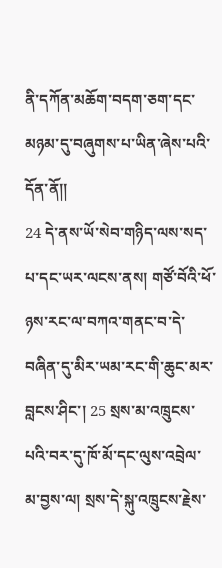ནི་དཀོན་མཆོག་བདག་ཅག་དང་མཉམ་དུ་བཞུགས་པ་ཡིན་ཞེས་པའི་དོན་ནོ།།
24 དེ་ནས་ཡོ་སེབ་གཉིད་ལས་སད་པ་དང་ཡར་ལངས་ནས། གཙོ་བོའི་ཕོ་ཉས་རང་ལ་བཀའ་གནང་བ་དེ་བཞིན་དུ་མིར་ཡམ་རང་གི་ཆུང་མར་བླངས་ཤིང་། 25 སྲས་མ་འཁྲུངས་པའི་བར་དུ་ཁོ་མོ་དང་ལུས་འབྲེལ་མ་བྱས་ལ། སྲས་དེ་སྐུ་འཁྲུངས་རྗེས་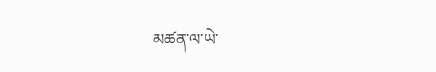མཚན་ལ་ཡེ་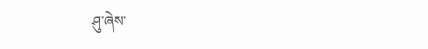ཤུ་ཞེས་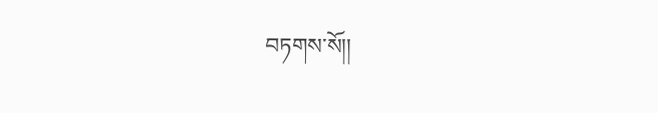བཏགས་སོ།།